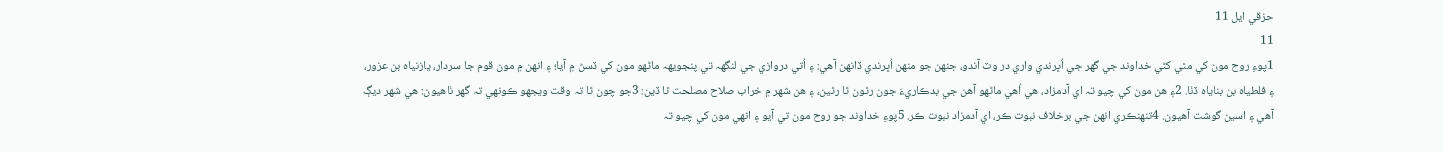حزقي ايل 11
11
1پوءِ روح مون کي مٿي کڻي خداوند جي گهر جي اُڀرندي واري در وٽ آندو، جنهن جو منهن اُڀرندي ڏانهن آهي: ۽ اُتي دروازي جي لنگهہ تي پنجويهہ ماڻهو مون کي ڏسڻ ۾ آيا؛ ۽ انهن ۾ مون قوم جا سردار، يازنياہ بن عزور، ۽ فلطياہ بن بناياہ ڏٺا. 2۽ هن مون کي چيو تہ اي آدمزاد، هي اُهي ماڻهو آهن جي بدڪاريءَ جون رٿون ٿا رٿين، ۽ هن شهر ۾ خراب صلاح مصلحت ٿا ڏين: 3جو چون ٿا تہ وقت ويجهو ڪونهي تہ گهر ٺاهيون: هي شهر ديڳ آهي ۽ اسين گوشت آهيون. 4تنهنڪري انهن جي برخلاف نبوت ڪر، اي آدمزاد نبوت ڪر. 5پوءِ خداوند جو روح مون تي آيو ۽ انهي مون کي چيو تہ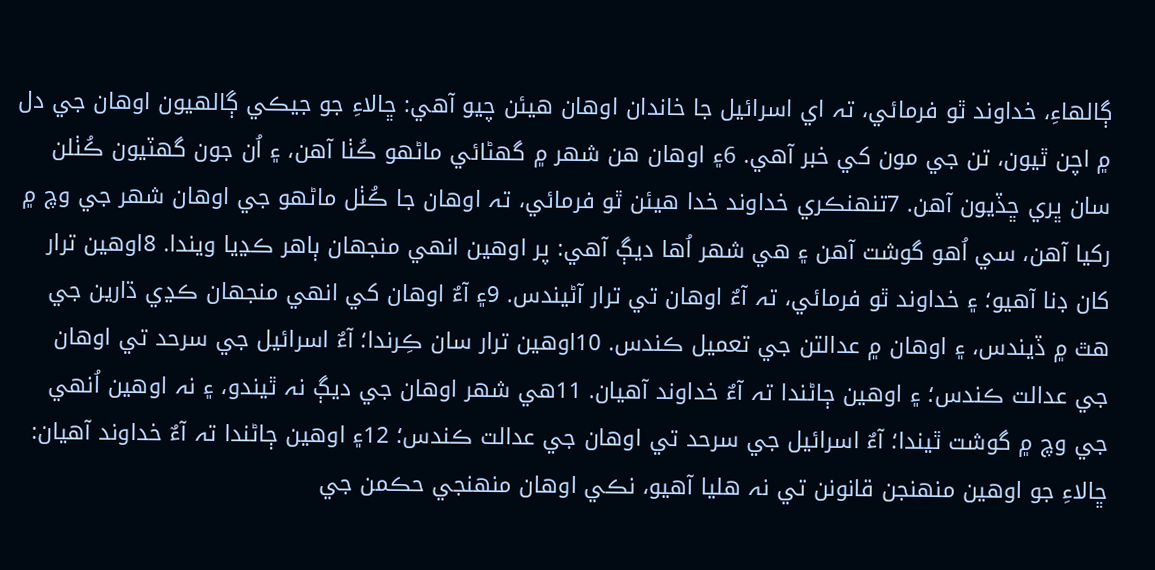ڳالهاءِ، خداوند ٿو فرمائي، تہ اي اسرائيل جا خاندان اوهان هيئن چيو آهي: ڇالاءِ جو جيڪي ڳالهيون اوهان جي دل ۾ اچن ٿيون، تن جي مون کي خبر آهي. 6۽ اوهان هن شهر ۾ گهڻائي ماڻهو ڪُٺا آهن، ۽ اُن جون گهٽيون ڪُٺلن سان ڀري ڇڏيون آهن. 7تنهنڪري خداوند خدا هيئن ٿو فرمائي، تہ اوهان جا ڪُٺل ماڻهو جي اوهان شهر جي وچ ۾ رکيا آهن، سي اُهو گوشت آهن ۽ هي شهر اُها ديڳ آهي: پر اوهين انهي منجهان ٻاهر ڪڍيا ويندا. 8اوهين ترار کان ڊنا آهيو؛ ۽ خداوند ٿو فرمائي، تہ آءٌ اوهان تي ترار آڻيندس. 9۽ آءٌ اوهان کي انهي منجهان ڪڍي ڌارين جي هٿ ۾ ڏيندس، ۽ اوهان ۾ عدالتن جي تعميل ڪندس. 10اوهين ترار سان ڪِرندا؛ آءٌ اسرائيل جي سرحد تي اوهان جي عدالت ڪندس؛ ۽ اوهين ڄاڻندا تہ آءٌ خداوند آهيان. 11هي شهر اوهان جي ديڳ نہ ٿيندو، ۽ نہ اوهين اُنهي جي وچ ۾ گوشت ٿيندا؛ آءٌ اسرائيل جي سرحد تي اوهان جي عدالت ڪندس؛ 12۽ اوهين ڄاڻندا تہ آءٌ خداوند آهيان: ڇالاءِ جو اوهين منهنجن قانونن تي نہ هليا آهيو، نڪي اوهان منهنجي حڪمن جي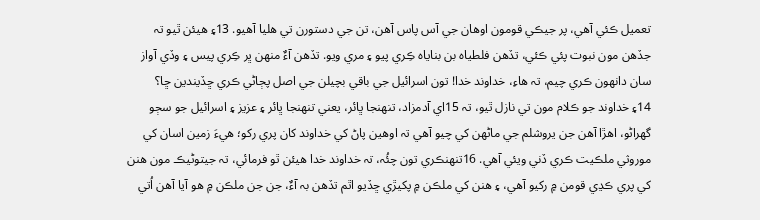تعميل ڪئي آهي، پر جيڪي قومون اوهان جي آس پاس آهن، تن جي دستورن تي هليا آهيو. 13۽ هيئن ٿيو تہ جڏهن مون نبوت پئي ڪئي، تڏهن فلطياہ بن بناياہ ڪِري پيو ۽ مري ويو. تڏهن آءٌ منهن ڀر ڪِري پيس ۽ وڏي آواز سان دانهون ڪري چيم، تہ هاءِ، خداوند خدا! تون اسرائيل جي باقي بچيلن جي اصل پڄاڻي ڪري ڇڏيندين ڇا؟
14۽ خداوند جو ڪلام مون تي نازل ٿيو، تہ 15اي آدمزاد، تنهنجا ڀائر، يعني تنهنجا ڀائر ۽ عزيز ۽ اسرائيل جو سڄو گهراڻو، اهڙا آهن جن يروشلم جي ماڻهن کي چيو آهي تہ اوهين پاڻ کي خداوند کان پري رکو؛ هيءَ زمين اسان کي موروثي ملڪيت ڪري ڏني ويئي آهي. 16تنهنڪري تون چئُہ، تہ خداوند خدا هيئن ٿو فرمائي، تہ جيتوڻيڪ مون هنن کي پري ڪڍي قومن ۾ رکيو آهي، ۽ هنن کي ملڪن ۾ پکيڙي ڇڏيو اٿم تڏهن بہ آءٌ، جن جن ملڪن ۾ هو آيا آهن اُتي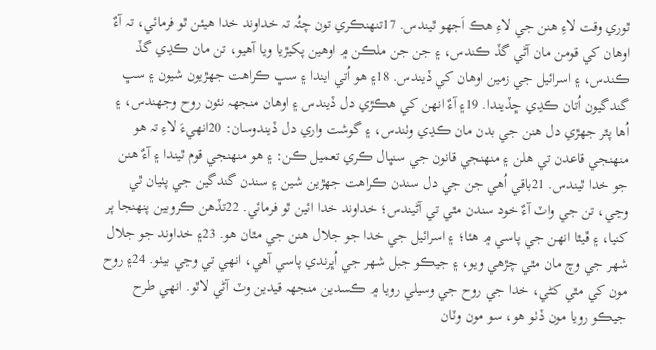ٿوري وقت لاءِ هنن جي لاءِ هڪ اَجهو ٿيندس. 17تنهنڪري تون چئُہ تہ خداوند خدا هيئن ٿو فرمائي، تہ آءٌ اوهان کي قومن مان آڻي گڏ ڪندس، ۽ جن جن ملڪن ۾ اوهين پکيڙيا ويا آهيو، تن مان ڪڍي گڏ ڪندس، ۽ اسرائيل جي زمين اوهان کي ڏيندس. 18۽ هو اُتي ايندا ۽ سڀ ڪراهت جهڙيون شيون ۽ سڀ گندگيون اُتان ڪڍي ڇڏيندا. 19۽ آءٌ انهن کي هڪڙي دل ڏيندس ۽ اوهان منجهہ نئون روح وجهندس، ۽ اُها پٿر جهڙي دل هنن جي بدن مان ڪڍي وٺندس، ۽ گوشت واري دل ڏيندوسان: 20انهيءَ لاءِ تہ هو منهنجي قاعدن تي هلن ۽ منهنجي قانون جي سنڀال ڪري تعميل ڪن: ۽ هو منهنجي قوم ٿيندا ۽ آءٌ هنن جو خدا ٿيندس. 21باقي اُهي جن جي دل سندن ڪراهت جهڙين شين ۽ سندن گندگين جي پٺيان ٿي وڃي، تن جي واٽ آءٌ خود سندن مٿي تي آڻيندس؛ خداوند خدا ائين ٿو فرمائي. 22تڏهن ڪروبين پنهنجا پر کنيا، ۽ ڦيٿا انهن جي پاسي ۾ هئا؛ ۽ اسرائيل جي خدا جو جلال هنن جي مٿان هو. 23۽ خداوند جو جلال شهر جي وچ مان مٿي چڙهي ويو، ۽ جيڪو جبل شهر جي اُڀرندي پاسي آهي، انهي تي وڃي بيٺو. 24۽ روح مون کي مٿي کڻي، خدا جي روح جي وسيلي رويا ۾ ڪسدين منجهہ قيدين وٽ آڻي لاٿو. انهي طرح جيڪو رويا مون ڏٺو هو، سو مون وٽان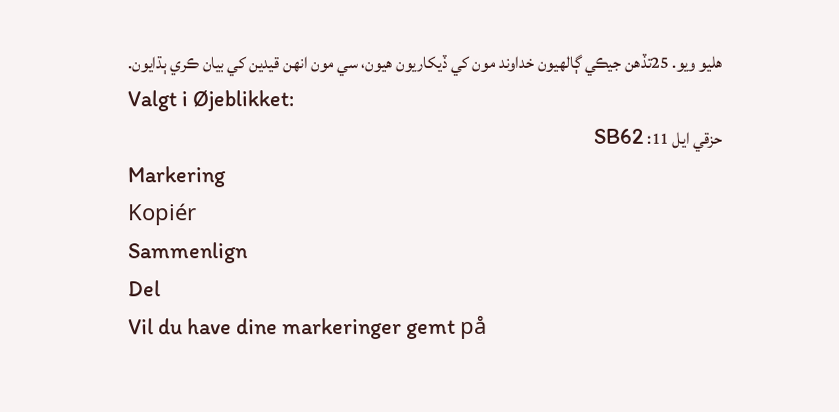هليو ويو. 25تڏهن جيڪي ڳالهيون خداوند مون کي ڏيکاريون هيون، سي مون انهن قيدين کي بيان ڪري ٻڌايون.
Valgt i Øjeblikket:
حزقي ايل 11: SB62
Markering
Kopiér
Sammenlign
Del
Vil du have dine markeringer gemt på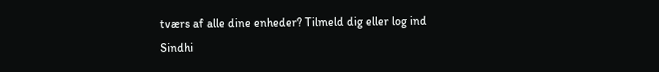tværs af alle dine enheder? Tilmeld dig eller log ind
Sindhi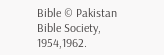Bible © Pakistan Bible Society, 1954,1962.